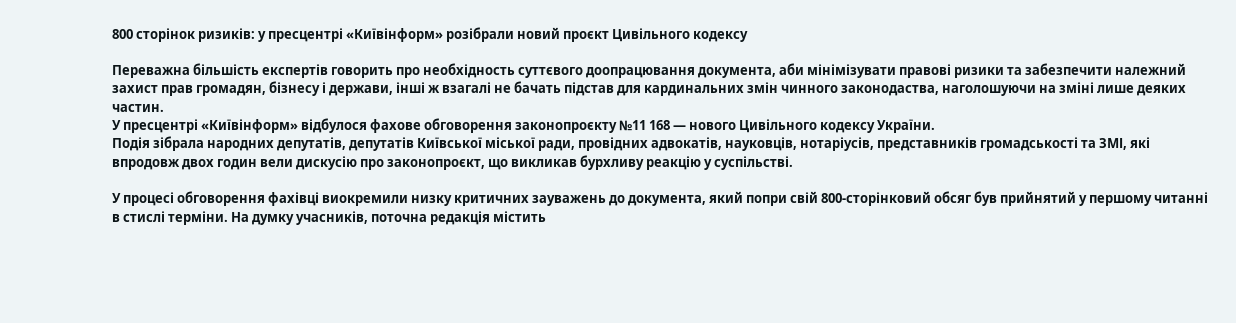800 сторінок ризиків: у пресцентрі «Київінформ» розібрали новий проєкт Цивільного кодексу

Переважна більшість експертів говорить про необхідность суттєвого доопрацювання документа, аби мінімізувати правові ризики та забезпечити належний захист прав громадян, бізнесу і держави, інші ж взагалі не бачать підстав для кардинальних змін чинного законодаства, наголошуючи на зміні лише деяких частин.
У пресцентрі «Київінформ» відбулося фахове обговорення законопроєкту №11 168 — нового Цивільного кодексу України.
Подія зібрала народних депутатів, депутатів Київської міської ради, провідних адвокатів, науковців, нотаріусів, представників громадськості та ЗМІ, які впродовж двох годин вели дискусію про законопроєкт, що викликав бурхливу реакцію у суспільстві.

У процесі обговорення фахівці виокремили низку критичних зауважень до документа, який попри свій 800-сторінковий обсяг був прийнятий у першому читанні в стислі терміни. На думку учасників, поточна редакція містить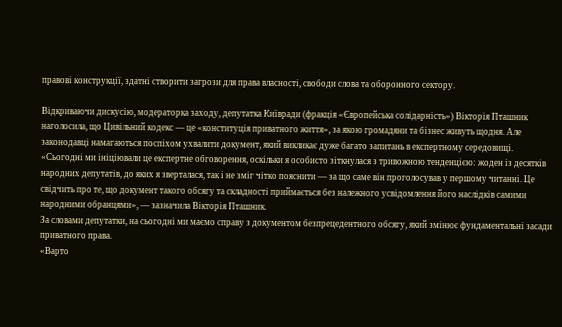правові конструкції, здатні створити загрози для права власності, свободи слова та оборонного сектору.

Відкриваючи дискусію, модераторка заходу, депутатка Київради (фракція «Європейська солідарність») Вікторія Пташник наголосила, що Цивільний кодекс — це «конституція приватного життя», за якою громадяни та бізнес живуть щодня. Але законодавці намагаються поспіхом ухвалити документ, який викликає дуже багато запитань в експертному середовищі.
«Сьогодні ми ініціювали це експертне обговорення, оскільки я особисто зіткнулася з тривожною тенденцією: жоден із десятків народних депутатів, до яких я зверталася, так і не зміг чітко пояснити — за що саме він проголосував у першому читанні. Це свідчить про те, що документ такого обсягу та складності приймається без належного усвідомлення його наслідків самими народними обранцями», — зазначила Вікторія Пташник.
За словами депутатки, на сьогодні ми маємо справу з документом безпрецедентного обсягу, який змінює фундаментальні засади приватного права.
«Варто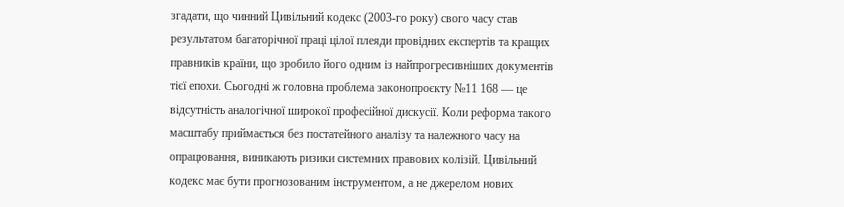згадати, що чинний Цивільний кодекс (2003-го року) свого часу став результатом багаторічної праці цілої плеяди провідних експертів та кращих правників країни, що зробило його одним із найпрогресивніших документів тієї епохи. Сьогодні ж головна проблема законопроєкту №11 168 — це відсутність аналогічної широкої професійної дискусії. Коли реформа такого масштабу приймається без постатейного аналізу та належного часу на опрацювання, виникають ризики системних правових колізій. Цивільний кодекс має бути прогнозованим інструментом, а не джерелом нових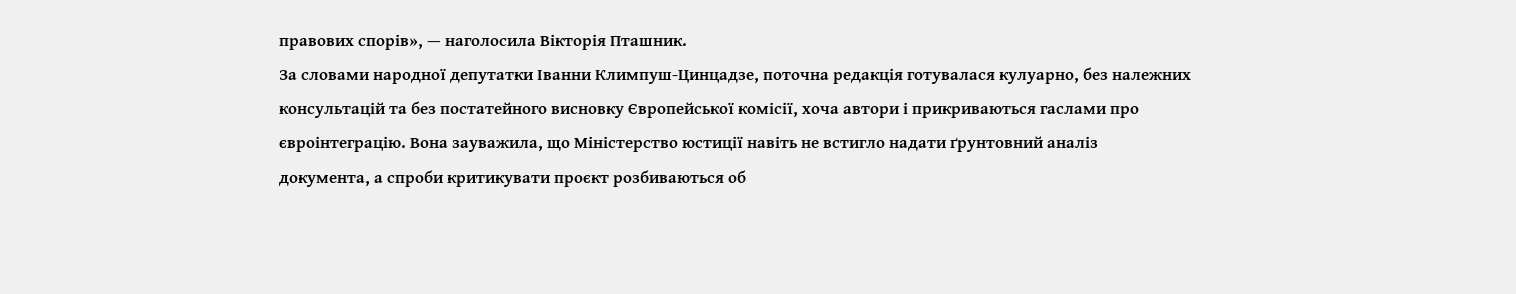правових спорів», — наголосила Вікторія Пташник.
За словами народної депутатки Іванни Климпуш-Цинцадзе, поточна редакція готувалася кулуарно, без належних консультацій та без постатейного висновку Європейської комісії, хоча автори і прикриваються гаслами про євроінтеграцію. Вона зауважила, що Міністерство юстиції навіть не встигло надати ґрунтовний аналіз документа, а спроби критикувати проєкт розбиваються об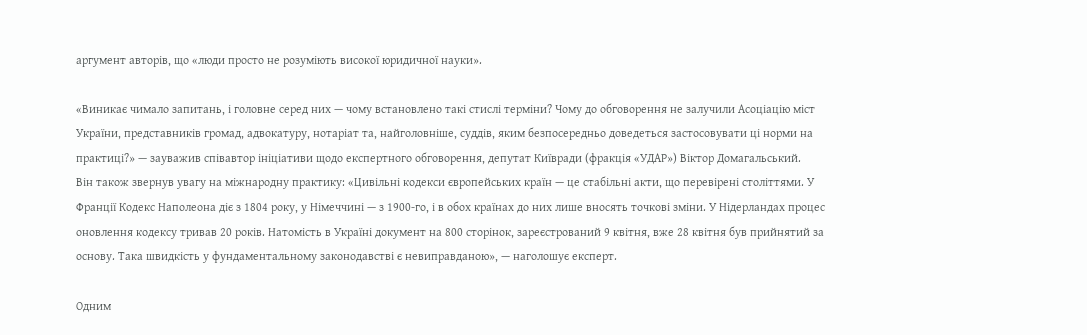аргумент авторів, що «люди просто не розуміють високої юридичної науки».

«Виникає чимало запитань, і головне серед них — чому встановлено такі стислі терміни? Чому до обговорення не залучили Асоціацію міст України, представників громад, адвокатуру, нотаріат та, найголовніше, суддів, яким безпосередньо доведеться застосовувати ці норми на практиці?» — зауважив співавтор ініціативи щодо експертного обговорення, депутат Київради (фракція «УДАР») Віктор Домагальський.
Він також звернув увагу на міжнародну практику: «Цивільні кодекси європейських країн — це стабільні акти, що перевірені століттями. У Франції Кодекс Наполеона діє з 1804 року, у Німеччині — з 1900-го, і в обох країнах до них лише вносять точкові зміни. У Нідерландах процес оновлення кодексу тривав 20 років. Натомість в Україні документ на 800 сторінок, зареєстрований 9 квітня, вже 28 квітня був прийнятий за основу. Така швидкість у фундаментальному законодавстві є невиправданою», — наголошує експерт.

Одним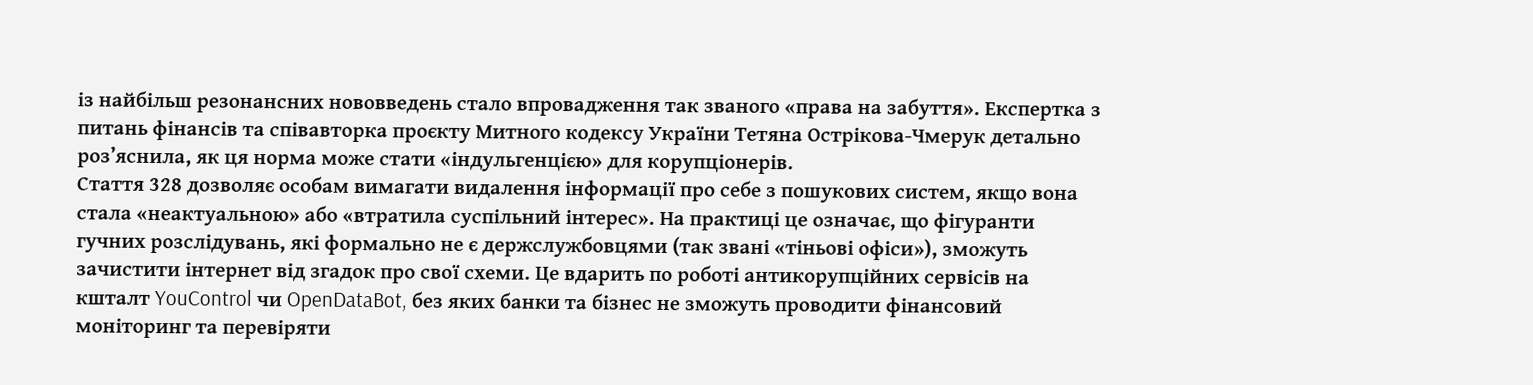із найбільш резонансних нововведень стало впровадження так званого «права на забуття». Експертка з питань фінансів та співавторка проєкту Митного кодексу України Тетяна Острікова-Чмерук детально роз’яснила, як ця норма може стати «індульгенцією» для корупціонерів.
Стаття 328 дозволяє особам вимагати видалення інформації про себе з пошукових систем, якщо вона стала «неактуальною» або «втратила суспільний інтерес». На практиці це означає, що фігуранти гучних розслідувань, які формально не є держслужбовцями (так звані «тіньові офіси»), зможуть зачистити інтернет від згадок про свої схеми. Це вдарить по роботі антикорупційних сервісів на кшталт YouControl чи OpenDataBot, без яких банки та бізнес не зможуть проводити фінансовий моніторинг та перевіряти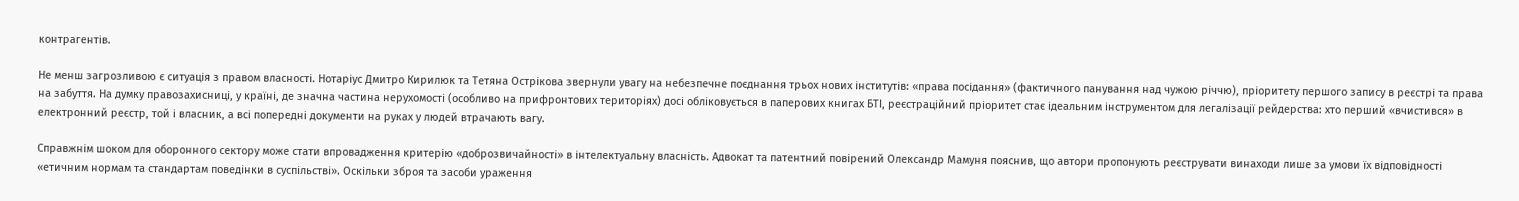контрагентів.

Не менш загрозливою є ситуація з правом власності. Нотаріус Дмитро Кирилюк та Тетяна Острікова звернули увагу на небезпечне поєднання трьох нових інститутів: «права посідання» (фактичного панування над чужою річчю), пріоритету першого запису в реєстрі та права на забуття. На думку правозахисниці, у країні, де значна частина нерухомості (особливо на прифронтових територіях) досі обліковується в паперових книгах БТІ, реєстраційний пріоритет стає ідеальним інструментом для легалізації рейдерства: хто перший «вчистився» в електронний реєстр, той і власник, а всі попередні документи на руках у людей втрачають вагу.

Справжнім шоком для оборонного сектору може стати впровадження критерію «доброзвичайності» в інтелектуальну власність. Адвокат та патентний повірений Олександр Мамуня пояснив, що автори пропонують реєструвати винаходи лише за умови їх відповідності «етичним нормам та стандартам поведінки в суспільстві». Оскільки зброя та засоби ураження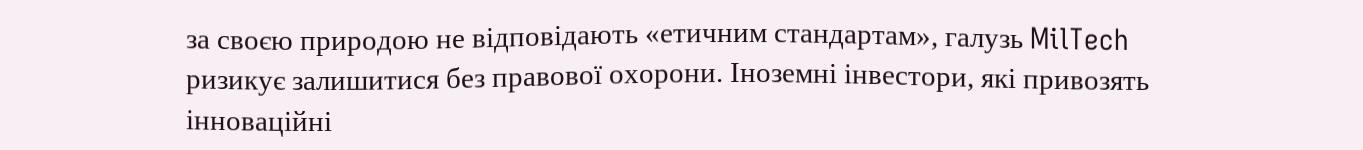за своєю природою не відповідають «етичним стандартам», галузь MilTech ризикує залишитися без правової охорони. Іноземні інвестори, які привозять інноваційні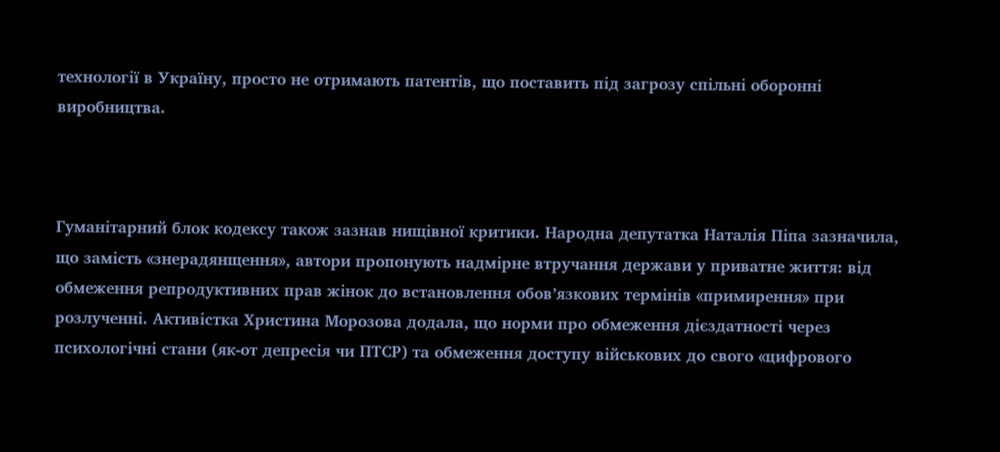технології в Україну, просто не отримають патентів, що поставить під загрозу спільні оборонні виробництва.



Гуманітарний блок кодексу також зазнав нищівної критики. Народна депутатка Наталія Піпа зазначила, що замість «знерадянщення», автори пропонують надмірне втручання держави у приватне життя: від обмеження репродуктивних прав жінок до встановлення обов’язкових термінів «примирення» при розлученні. Активістка Христина Морозова додала, що норми про обмеження дієздатності через психологічні стани (як-от депресія чи ПТСР) та обмеження доступу військових до свого «цифрового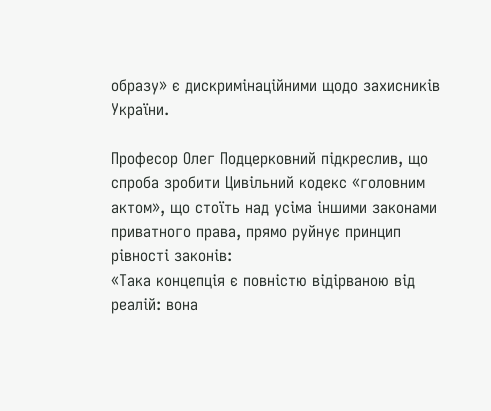образу» є дискримінаційними щодо захисників України.

Професор Олег Подцерковний підкреслив, що спроба зробити Цивільний кодекс «головним актом», що стоїть над усіма іншими законами приватного права, прямо руйнує принцип рівності законів:
«Така концепція є повністю відірваною від реалій: вона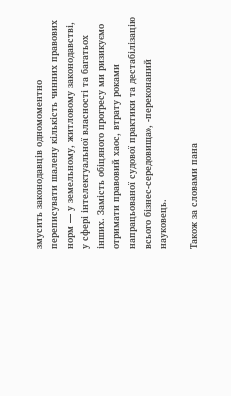змусить законодавців одномоментно переписувати шалену кількість чинних правових норм — у земельному, житловому законодавстві, у сфері інтелектуальної власності та багатьох інших. Замість обіцяного прогресу ми ризикуємо отримати правовий хаос, втрату роками напрацьованої судової практики та дестабілізацію всього бізнес-середовища», -переконаний науковець.

Також за словами пана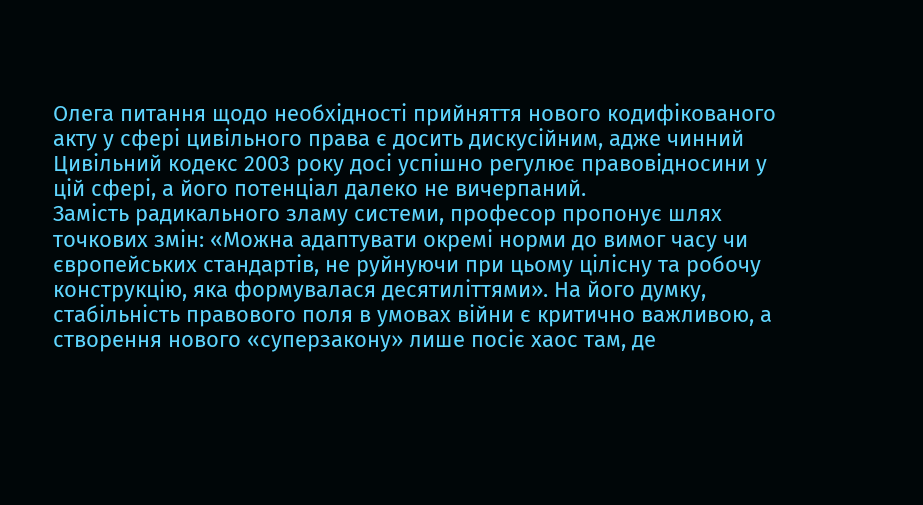Олега питання щодо необхідності прийняття нового кодифікованого акту у сфері цивільного права є досить дискусійним, адже чинний Цивільний кодекс 2003 року досі успішно регулює правовідносини у цій сфері, а його потенціал далеко не вичерпаний.
Замість радикального зламу системи, професор пропонує шлях точкових змін: «Можна адаптувати окремі норми до вимог часу чи європейських стандартів, не руйнуючи при цьому цілісну та робочу конструкцію, яка формувалася десятиліттями». На його думку, стабільність правового поля в умовах війни є критично важливою, а створення нового «суперзакону» лише посіє хаос там, де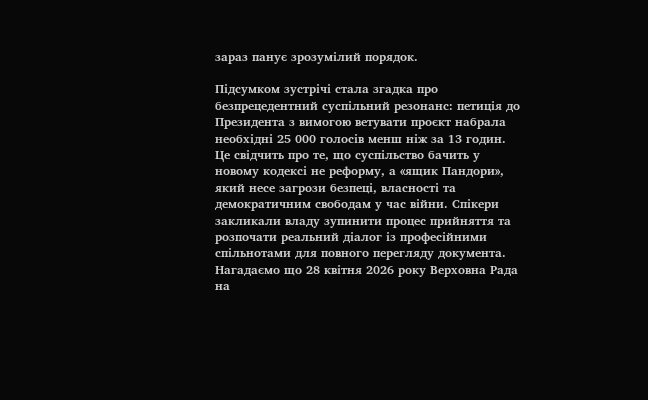зараз панує зрозумілий порядок.

Підсумком зустрічі стала згадка про безпрецедентний суспільний резонанс: петиція до Президента з вимогою ветувати проєкт набрала необхідні 25 000 голосів менш ніж за 13 годин. Це свідчить про те, що суспільство бачить у новому кодексі не реформу, а «ящик Пандори», який несе загрози безпеці, власності та демократичним свободам у час війни. Спікери закликали владу зупинити процес прийняття та розпочати реальний діалог із професійними спільнотами для повного перегляду документа.
Нагадаємо що 28 квітня 2026 року Верховна Рада на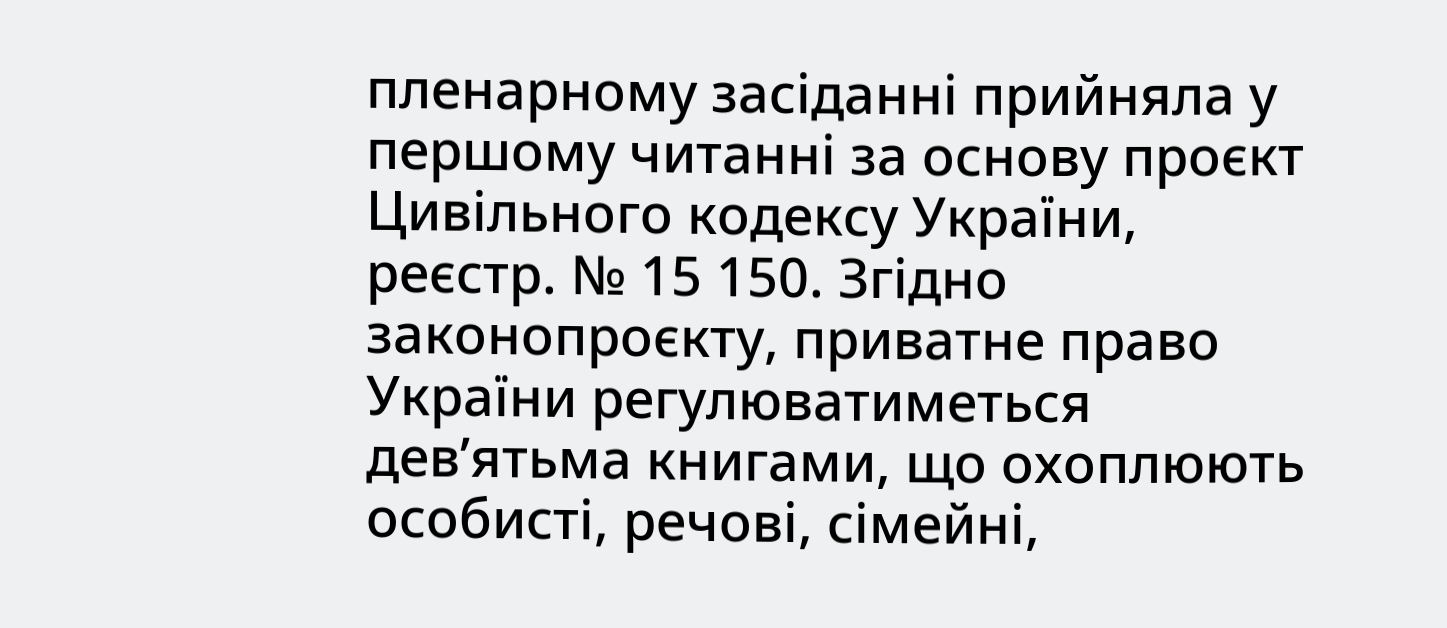пленарному засіданні прийняла у першому читанні за основу проєкт Цивільного кодексу України, реєстр. № 15 150. Згідно законопроєкту, приватне право України регулюватиметься дев’ятьма книгами, що охоплюють особисті, речові, сімейні,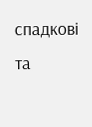спадкові та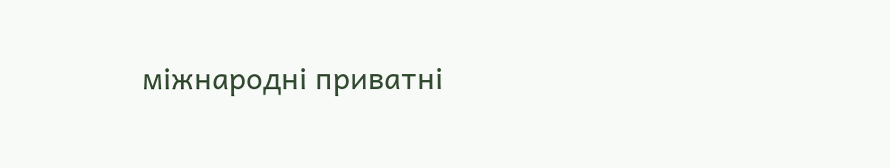міжнародні приватні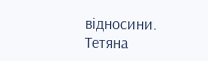відносини.
Тетяна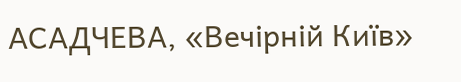АСАДЧЕВА, «Вечірній Київ»